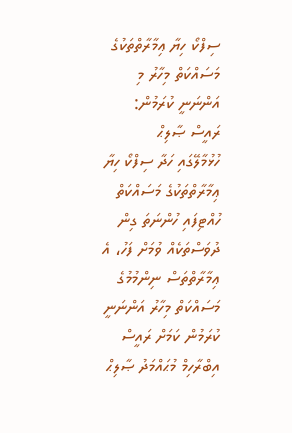ސިފްކޯ ހިޔާ ޢިމާރާތްތަކުގެ މަސައްކަތް މިހާރު މި އަންނަނީ ކުރަމުން: ރައީސް ޞާލިޙް
ހުޅުމާލޭގައި ހަދާ ސިފްކޯ ހިޔާ ޢިމާރާތްތަކުގެ މަސައްކަތް ހުއްޓިފައި ހުންނަތަ ގިން ދުވަސްތަކެއް ވުމަށް ފަހު، އެ ޢިމާރާތްތަސް ނިންމުމުގެ މަސައްކަތް މިހާރު އަންނަނީ ކުރަމުން ކަމަށް ރައީސް އިބްރާހިމް މުޙައްމަދު ޞާލިޙް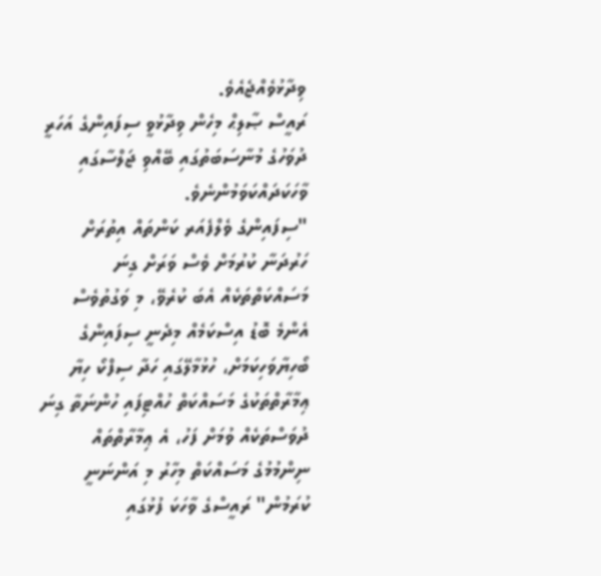ވިދާޅުވެއްޖެއެވެ.
ރައީސް ޞާލިޙް މިހެން ވިދާޅުވީ ސިފައިންގެ އަހަރީ ދުވަހުގެ މުނާސަބަތުގައި ބޭއްވި ޖަލްސާގައި ވާހަކަދައްކަވަމުންނެވެ.
"ސިފައިންގެ ވެލްފެއަރ ކަންތައް އިތުރަށް ހަރުދަނާ ކުރުމަށް ވެސް ވަރަށް ގިނަ މަސައްކަތްތަކެއް އެބަ ކުރެވޭ، މި ވަގުތުވެސް އެންމެ ބޮޑު އިސްކަމެއް މިދެނީ ސިފައިންގެ ބޯހިޔާވަހިކަމަށް، ހުޅުމާލޭގައި ހަދާ ސިފްކޯ ހިޔާ ޢިމާރާތްތަކުގެ މަސައްކަތް ހުއްޓިފައި ހުންނަތާ ގިނަ ދުވަސްތަކެއް ވުމަށް ފަހު، އެ ޢިމާރާތްތައް ނިންމުމުގެ މަސައްކަތް މިހާރު މި އަންނަނީ ކުރަމުން" ރައީސްގެ ވާހަކަ ފުޅުގައި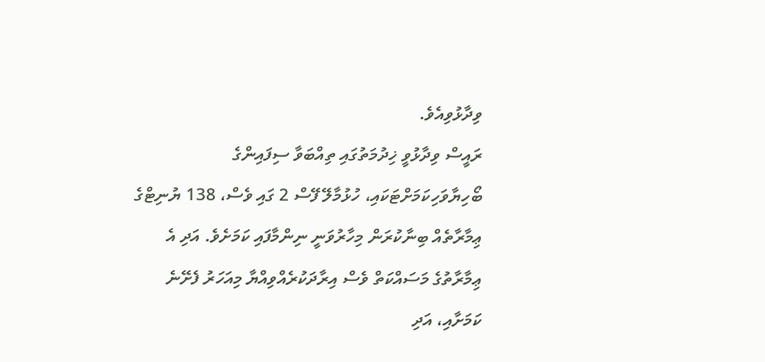ވިދާޅުވިއެވެ.
ރައީސް ވިދާޅުވީ ޚިދުމަތުގައި ތިއްބަވާ ސިފައިންގެ ބޯހިޔާވަހިކަމަށްޓަކައި، ހުޅުމާލޭ ފޭސް 2 ގައި ވެސް، 138 ޔުނިޓްގެ ޢިމާރާތެއް ބިނާކުރަން މިހާރުވަނީ ނިންމާފައި ކަމަށެވެ. އަދި އެ ޢިމާރާތުގެ މަސައްކަތް ވެސް އިރާދަކުރެއްވިއްޔާ މިއަހަރު ފެށޭނެ ކަމަށާއި، އަދި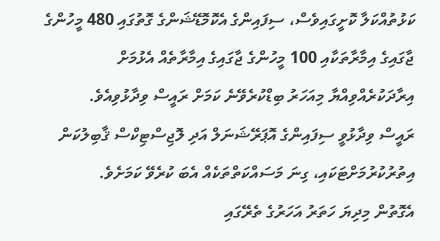ކަޅުތުއްކަލާ ކޮށީގައިވެސް، ސިފައިންގެ އެކޮމޮޑޭޝަންގެ ގޮތުގައި 480 މީހުންގެ ޖާގައިގެ އިމާރާތަކާއި 100 މީހުންގެ ޖާގައިގެ އިމާރާތެއް އެޅުމަށް އިރާދަކުރެއްވިއްޔާ މިއަހަރު ބިޑްކުރެވޭނެ ކަމަށް ރައީސް ވިދާޅުވިއެވެ.
ރައީސް ވިދާޅުވީ ސިފައިންގެ އޮޕަރޭޝަނަލް އަދި ލޮޖިސްޓިކްސް ޤާބިލުކަން އިތުރުކުރުމަށްޓަކައި، ގިނަ މަސައްކަތްތަކެއް އެބަ ކުރެވޭ ކަމަށެވެ.
އެގޮތުން މިދިޔަ ހަތަރު އަހަރުގެ ތެރޭގައި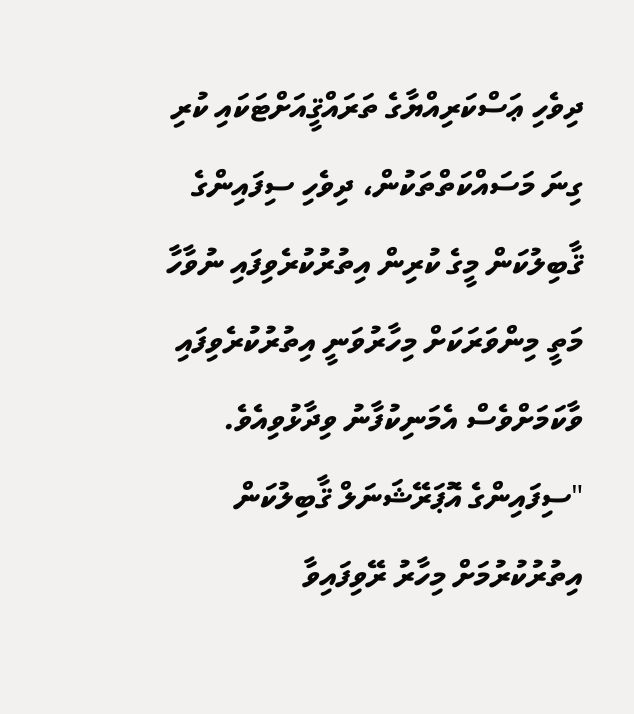ދިވެހި ޢަސްކަރިއްޔާގެ ތަރައްޤީއަށްޓަކައި ކުރި ގިނަ މަސައްކަތްތަކުން، ދިވެހި ސިފައިންގެ ޤާބިލުކަން މީގެ ކުރިން އިތުރުކުރެވިފައި ނުވާހާ މަތީ މިންވަރަކަށް މިހާރުވަނީ އިތުރުކުރެވިފައި ވާކަމަށްވެސް އެމަނިކުފާނު ވިދާޅުވިއެވެ.
"ސިފައިންގެ އޮޕަރޭޝަނަލް ޤާބިލުކަން އިތުރުކުރުމަށް މިހާރު ރޭވިފައިވާ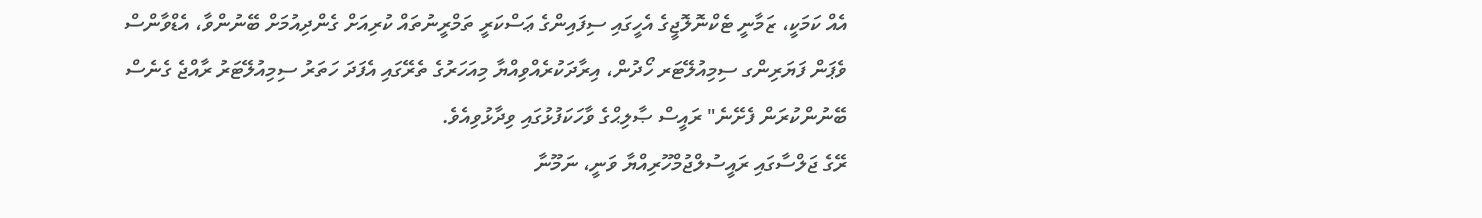އެއް ކަމަކީ، ޒަމާނީ ޓެކްނޮލޮޖީގެ އެހީގައި ސިފައިންގެ ޢަސްކަރީ ތަމްރީނުތައް ކުރިއަށް ގެންދިއުމަށް ބޭނުންވާ، އެޑްވާންސް ވެޕަން ފަޔަރިންގ ސިމިއުލޭޓަރ ހޯދުން، އިރާދަކުރެއްވިއްޔާ މިއަހަރުގެ ތެރޭގައި އެފަދަ ހަތަރު ސިމިއުލޭޓަރު ރާއްޖެ ގެނެސް ބޭނުންކުރަން ފެށޭނެ" ރައީސް ޞާލިޙްގެ ވާހަކަފުޅުގައި ވިދާޅުވިއެވެ.
ރޭގެ ޖަލްސާގައި ރައީސުލްޖުމްހޫރިއްޔާ ވަނީ، ނަމޫނާ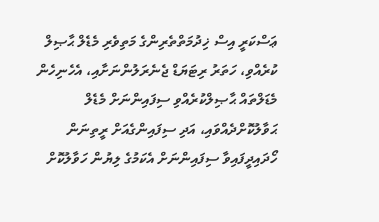ޢަސްކަރީ އިސް ޚިދުމަތްތެރިންގެ މަތިވެރި މެޑެލް ޙާޞިލް ކުރެއްވި، ހަތަރު ރިޓަޔަޑް ޖެނެރަލުންނަށާއި، އެހެނިހެން މެޑަލްތައް ޙާޞިލްކުރެއްވި ސިފައިންނަށް މެޑެލް ޙަވާލުކޮށްދެއްވައި، އަދި ސިފައިންގެއަށް ރީތިނަން ހޯދައިދީފައިވާ ސިފައިންނަށް އެކަމުގެ ލިޔުން ހަވާލުކޮށް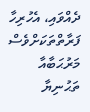ދެއްވައި، އެހުރިހާ ފަރާތްތަކަށްވެސް މަރުޙަބާއާ ތަޙުނިޔާ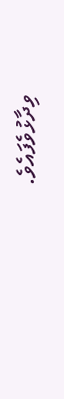ވިދާޅުވެފައެވެ.